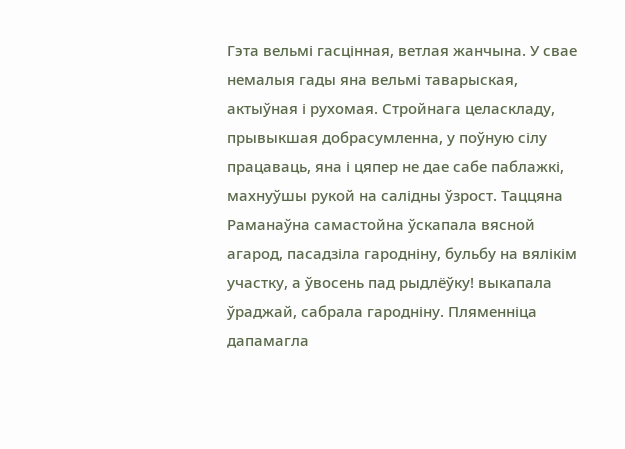Гэта вельмі гасцінная, ветлая жанчына. У свае немалыя гады яна вельмі таварыская, актыўная і рухомая. Стройнага целаскладу, прывыкшая добрасумленна, у поўную сілу працаваць, яна і цяпер не дае сабе паблажкі, махнуўшы рукой на салідны ўзрост. Таццяна Раманаўна самастойна ўскапала вясной агарод, пасадзіла гародніну, бульбу на вялікім участку, а ўвосень пад рыдлёўку! выкапала ўраджай, сабрала гародніну. Пляменніца дапамагла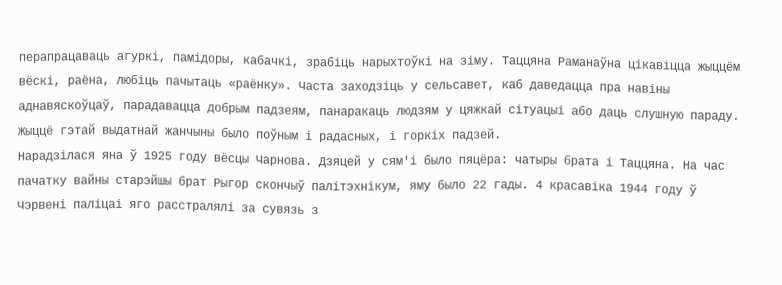перапрацаваць агуркі, памідоры, кабачкі, зрабіць нарыхтоўкі на зіму. Таццяна Раманаўна цікавіцца жыццём вёскі, раёна, любіць пачытаць «раёнку». Часта заходзіць у сельсавет, каб даведацца пра навіны аднавяскоўцаў, парадавацца добрым падзеям, панаракаць людзям у цяжкай сітуацыі або даць слушную параду. Жыццё гэтай выдатнай жанчыны было поўным і радасных, і горкіх падзей.
Нарадзілася яна ў 1925 году вёсцы Чарнова. Дзяцей у сям'і было пяцёра: чатыры брата і Таццяна. На час пачатку вайны старэйшы брат Рыгор скончыў палітэхнікум, яму было 22 гады. 4 красавіка 1944 году ў Чэрвені паліцаі яго расстралялі за сувязь з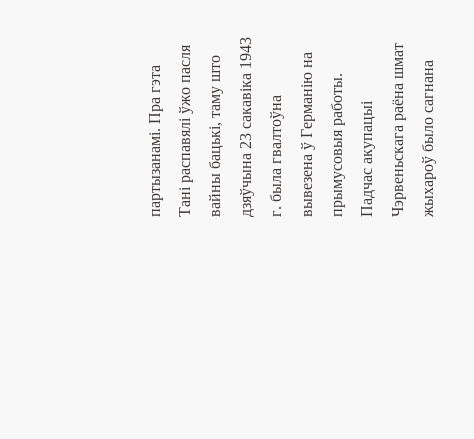партызанамі. Пра гэта Тані распавялі ўжо пасля вайны бацькі, таму што дзяўчына 23 сакавіка 1943 г. была гвалтоўна вывезена ў Германію на прымусовыя работы. Падчас акупацыі Чэрвеньскага раёна шмат жыхароў было сагнана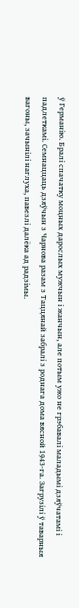ў Германiю. Бралі спачатку моцных дарослых мужчын і жанчын, але потым ужо не грэбавалі маладымі дзяўчатамі і падлеткамі. Семнаццаць дзяўчын з Чарнова разам з Таццянай забралі з роднага дома вясной 1943-га. Загрузілі ў таварныя вагоны, зачынілі наглуха, павезлі далёка ад радзімы.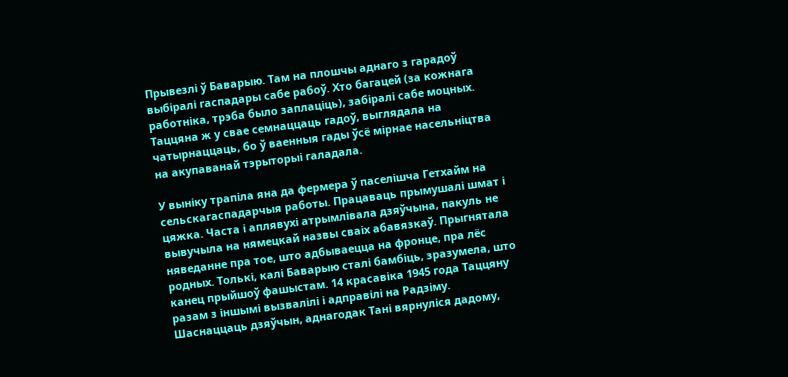Прывезлі ў Баварыю. Там на плошчы аднаго з гарадоў выбіралі гаспадары сабе рабоў. Хто багацей (за кожнага работніка, трэба было заплаціць), забіралі сабе моцных. Таццяна ж у свае семнаццаць гадоў, выглядала на чатырнаццаць, бо ў ваенныя гады ўсё мірнае насельніцтва на акупаванай тэрыторыі галадала.

У выніку трапіла яна да фермера ў паселішча Гетхайм на сельскагаспадарчыя работы. Працаваць прымушалі шмат і цяжка. Часта і аплявухі атрымлівала дзяўчына, пакуль не вывучыла на нямецкай назвы сваіх абавязкаў. Прыгнятала няведанне пра тое, што адбываецца на фронце, пра лёс родных. Толькі, калі Баварыю сталі бамбіць, зразумела, што канец прыйшоў фашыстам. 14 красавіка 1945 года Таццяну разам з іншымі вызвалілі і адправілі на Радзіму. Шаснаццаць дзяўчын, аднагодак Тані вярнуліся дадому,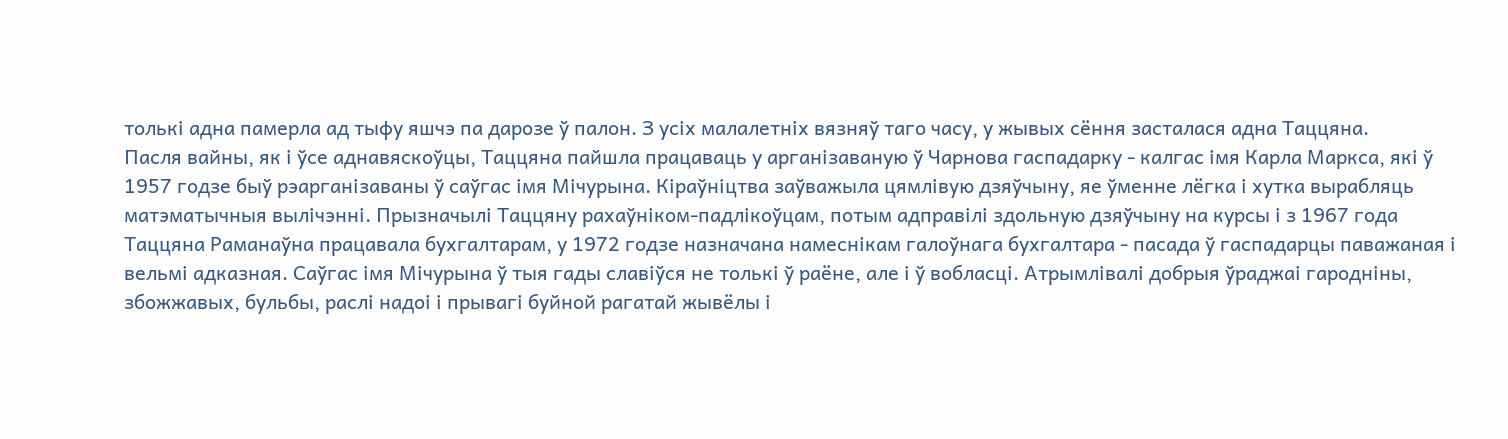толькі адна памерла ад тыфу яшчэ па дарозе ў палон. З усіх малалетніх вязняў таго часу, у жывых сёння засталася адна Таццяна.
Пасля вайны, як і ўсе аднавяскоўцы, Таццяна пайшла працаваць у арганізаваную ў Чарнова гаспадарку - калгас імя Карла Маркса, які ў 1957 годзе быў рэарганізаваны ў саўгас імя Мічурына. Кіраўніцтва заўважыла цямлівую дзяўчыну, яе ўменне лёгка і хутка вырабляць матэматычныя вылічэнні. Прызначылі Таццяну рахаўніком-падлікоўцам, потым адправілі здольную дзяўчыну на курсы і з 1967 года Таццяна Раманаўна працавала бухгалтарам, у 1972 годзе назначана намеснікам галоўнага бухгалтара - пасада ў гаспадарцы паважаная і вельмі адказная. Саўгас імя Мічурына ў тыя гады славіўся не толькі ў раёне, але і ў вобласці. Атрымлівалі добрыя ўраджаі гародніны, збожжавых, бульбы, раслі надоі і прывагі буйной рагатай жывёлы і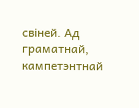свіней. Ад граматнай, кампетэнтнай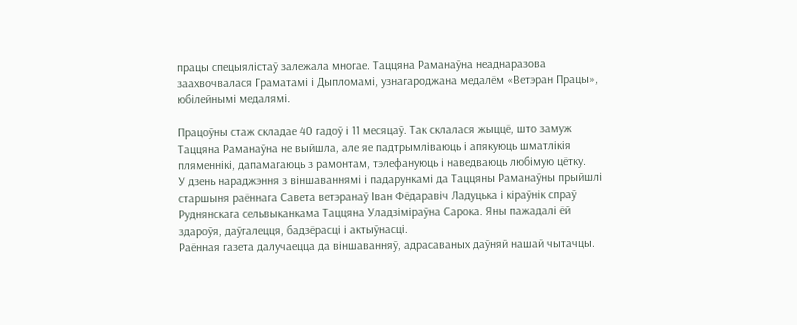працы спецыялістаў залежала многае. Таццяна Раманаўна неаднаразова заахвочвалася Граматамі і Дыпломамі, узнагароджана медалём «Ветэран Працы», юбілейнымі медалямі.

Працоўны стаж складае 40 гадоў і 11 месяцаў. Так склалася жыццё, што замуж Таццяна Раманаўна не выйшла, але яе падтрымліваюць і апякуюць шматлікія пляменнікі, дапамагаюць з рамонтам, тэлефануюць і наведваюць любімую цётку.
У дзень нараджэння з віншаваннямі і падарункамі да Таццяны Раманаўны прыйшлі старшыня раённага Савета ветэранаў Іван Фёдаравіч Ладуцька і кіраўнік спраў Руднянскага сельвыканкама Таццяна Уладзіміраўна Сарока. Яны пажадалі ёй здароўя, даўгалецця, бадзёрасці і актыўнасці.
Раённая газета далучаецца да віншаванняў, адрасаваных даўняй нашай чытачцы.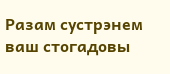Разам сустрэнем ваш стогадовы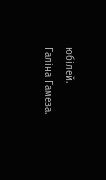юбілей.
Галіна Гамеза.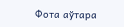Фота аўтара